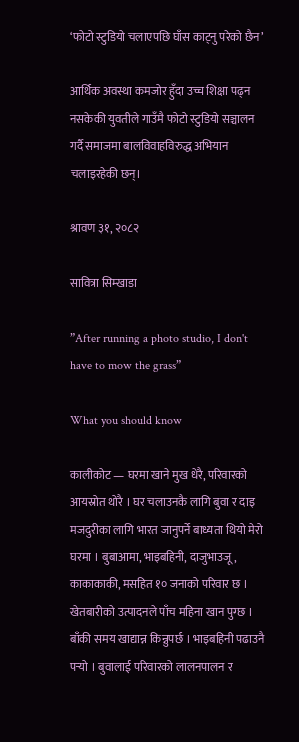‘फोटो स्टुडियो चलाएपछि घाँस काट्नु परेको छैन’

आर्थिक अवस्था कमजोर हुँदा उच्च शिक्षा पढ्न नसकेकी युवतीले गाउँमै फोटो स्टुडियो सञ्चालन गर्दै समाजमा बालविवाहविरुद्ध अभियान चलाइरहेकी छन्।

श्रावण ३१, २०८२

सावित्रा सिम्खाडा

”After running a photo studio, I don't have to mow the grass”

What you should know

कालीकोट — घरमा खाने मुख धेरै, परिवारको आयस्रोत थोरै । घर चलाउनकै लागि बुवा र दाइ मजदुरीका लागि भारत जानुपर्ने बाध्यता थियो मेरो घरमा । बुबाआमा, भाइबहिनी, दाजुभाउजू, काकाकाकी, मसहित १० जनाको परिवार छ । खेतबारीको उत्पादनले पाँच महिना खान पुग्छ । बाँकी समय खाद्यान्न किन्नुपर्छ । भाइबहिनी पढाउनै पर्‍यो । बुवालाई परिवारको लालनपालन र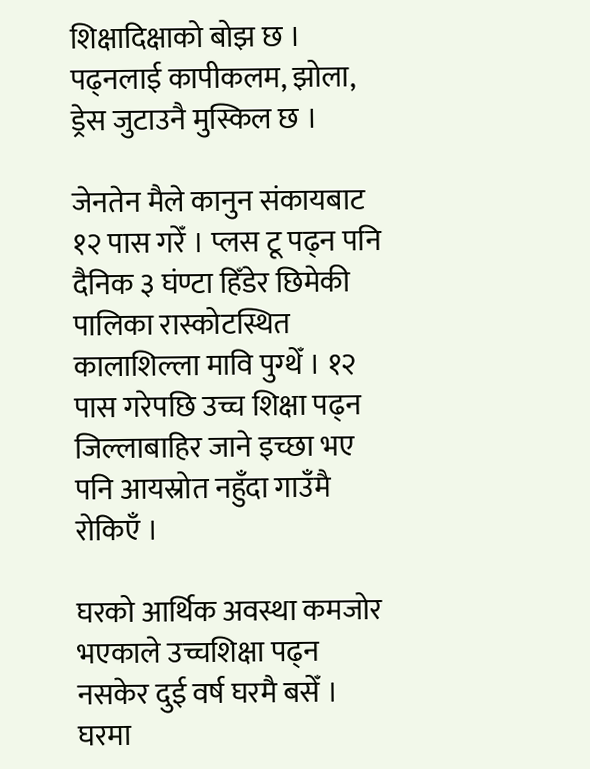शिक्षादिक्षाको बोझ छ । पढ्नलाई कापीकलम, झोला, ड्रेस जुटाउनै मुस्किल छ ।

जेनतेन मैले कानुन संकायबाट १२ पास गरेँ । प्लस टू पढ्न पनि दैनिक ३ घंण्टा हिँडेर छिमेकी पालिका रास्कोटस्थित कालाशिल्ला मावि पुग्थेँ । १२ पास गरेपछि उच्च शिक्षा पढ्न जिल्लाबाहिर जाने इच्छा भए पनि आयस्रोत नहुँदा गाउँमै रोकिएँ ।

घरको आर्थिक अवस्था कमजोर भएकाले उच्चशिक्षा पढ्न नसकेर दुई वर्ष घरमै बसेँ । घरमा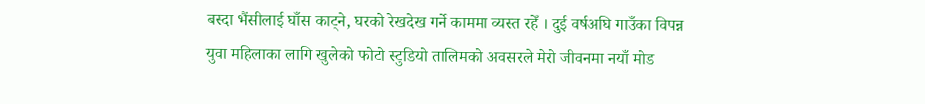बस्दा भैंसीलाई घाँस काट्ने, घरको रेखदेख गर्ने काममा व्यस्त रहेँ । दुई वर्षअघि गाउँका विपन्न युवा महिलाका लागि खुलेको फोटो स्टुडियो तालिमको अवसरले मेरो जीवनमा नयाँ मोड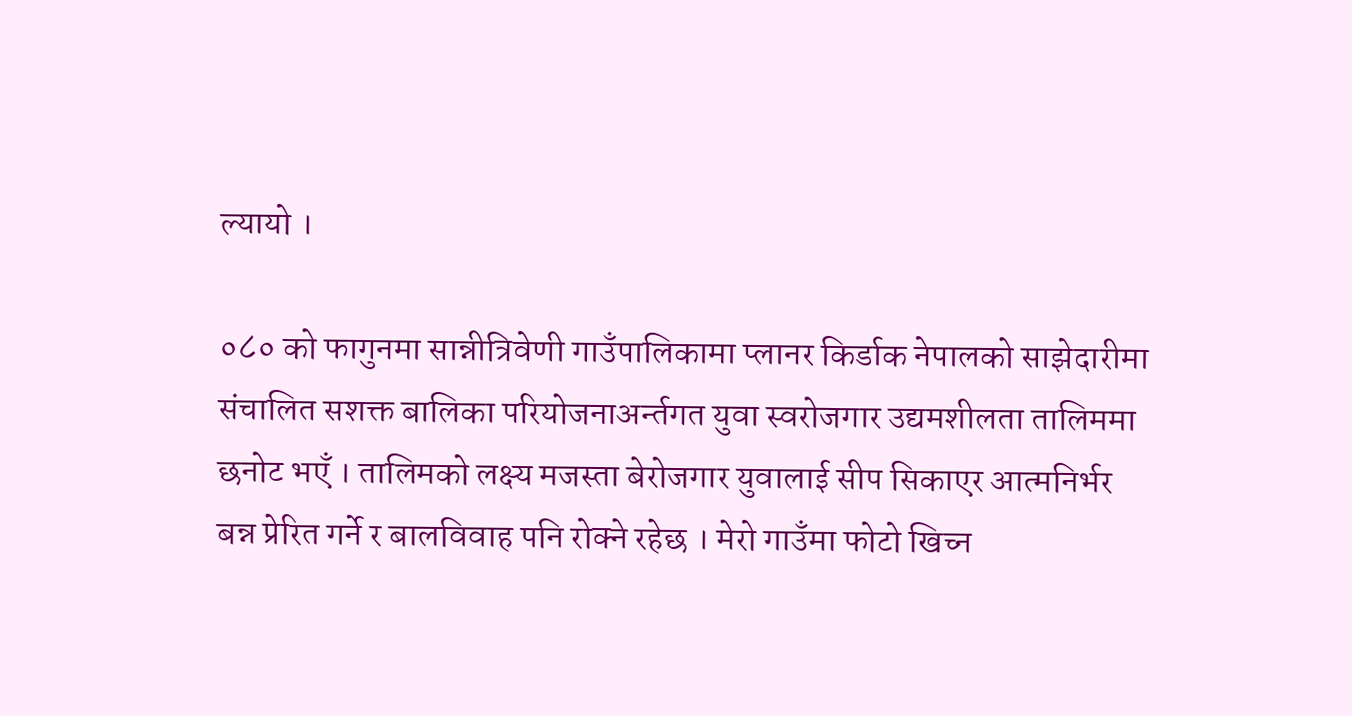ल्यायो ।

०८० को फागुनमा सान्नीत्रिवेणी गाउँपालिकामा प्लानर किर्डाक नेपालको साझेदारीमा संचालित सशक्त बालिका परियोजनाअर्न्तगत युवा स्वरोजगार उद्यमशीलता तालिममा छनोट भएँ । तालिमको लक्ष्य मजस्ता बेरोजगार युवालाई सीप सिकाएर आत्मनिर्भर बन्न प्रेरित गर्ने र बालविवाह पनि रोक्ने रहेछ । मेरो गाउँमा फोटो खिच्न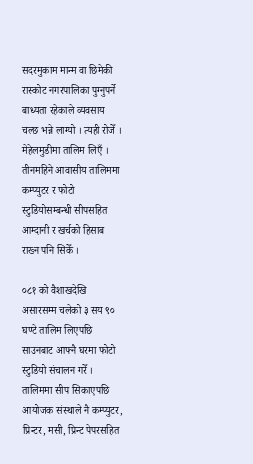सदरमुकाम मान्म वा छिमेकी रास्कोट नगरपालिका पुग्नुपर्ने बाध्यता रहेकाले व्यवसाय चल्छ भन्ने लाग्यो । त्यही रोजेँ । मेहेलमुडीमा तालिम लिएँ । तीनमहिने आवासीय तालिममा कम्प्युटर र फोटो स्टुडियोसम्बन्धी सीपसहित आम्दानी र खर्चको हिसाब राख्न पनि सिकेँ ।

०८१ को वैशाखदेखि असारसम्म चलेको ३ सय ९० घण्टे तालिम लिएपछि साउनबाट आफ्नै घरमा फोटो स्टुडियो संचालन गरेँ । तालिममा सीप सिकाएपछि आयोजक संस्थाले नै कम्प्युटर, प्रिन्टर, मसी, प्रिन्ट पेपरसहित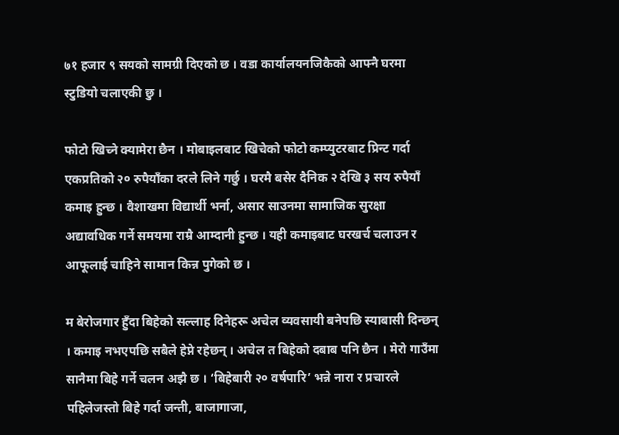७१ हजार ९ सयको सामग्री दिएको छ । वडा कार्यालयनजिकैको आफ्नै घरमा स्टुडियो चलाएकी छु ।

फोटो खिच्ने क्यामेरा छैन । मोबाइलबाट खिचेको फोटो कम्प्युटरबाट प्रिन्ट गर्दा एकप्रतिको २० रुपैयाँका दरले लिने गर्छु । घरमै बसेर दैनिक २ देखि ३ सय रुपैयाँ कमाइ हुन्छ । वैशाखमा विद्यार्थी भर्ना, असार साउनमा सामाजिक सुरक्षा अद्यावधिक गर्ने समयमा राम्रै आम्दानी हुन्छ । यही कमाइबाट घरखर्च चलाउन र आफूलाई चाहिने सामान किन्न पुगेको छ ।

म बेरोजगार हुँदा बिहेको सल्लाह दिनेहरू अचेल व्यवसायी बनेपछि स्याबासी दिन्छन् । कमाइ नभएपछि सबैले हेप्ने रहेछन् । अचेल त बिहेको दबाब पनि छैन । मेरो गाउँमा सानैमा बिहे गर्ने चलन अझै छ । ‘बिहेबारी २० वर्षपारि’ भन्ने नारा र प्रचारले पहिलेजस्तो बिहे गर्दा जन्ती, बाजागाजा,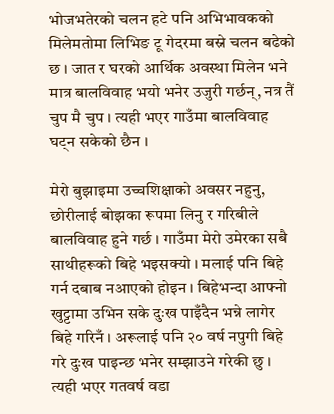भोजभतेरको चलन हटे पनि अभिभावकको मिलेमतोमा लिभिङ टू गेदरमा बस्ने चलन बढेको छ । जात र घरको आर्थिक अवस्था मिलेन भने मात्र बालविवाह भयो भनेर उजुरी गर्छन्, नत्र तैं चुप मै चुप । त्यही भएर गाउँमा बालविवाह घट्न सकेको छैन ।

मेरो बुझाइमा उच्चशिक्षाको अवसर नहुनु, छोरीलाई बोझका रूपमा लिनु र गरिबीले बालविवाह हुने गर्छ । गाउँमा मेरो उमेरका सबै साथीहरूको बिहे भइसक्यो । मलाई पनि बिहे गर्न दबाब नआएको होइन । बिहेभन्दा आफ्नो खुट्टामा उभिन सके दुःख पाइँदैन भन्ने लागेर बिहे गरिनँ । अरूलाई पनि २० वर्ष नपुगी बिहे गरे दुःख पाइन्छ भनेर सम्झाउने गरेकी छु । त्यही भएर गतवर्ष वडा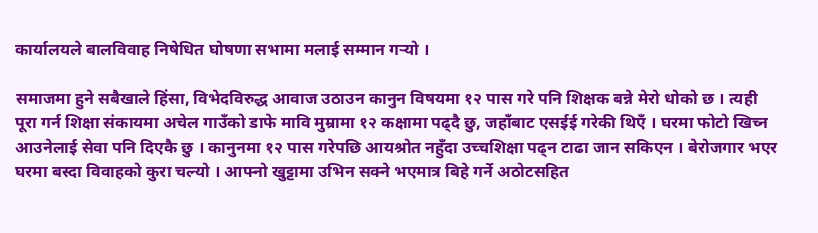कार्यालयले बालविवाह निषेधित घोषणा सभामा मलाई सम्मान गर्‍यो ।

समाजमा हुने सबैखाले हिंसा, विभेदविरुद्ध आवाज उठाउन कानुन विषयमा १२ पास गरे पनि शिक्षक बन्ने मेरो धोको छ । त्यही पूरा गर्न शिक्षा संकायमा अचेल गाउँको डाफे मावि मुम्रामा १२ कक्षामा पढ्दै छु, जहाँबाट एसईई गरेकी थिएँ । घरमा फोटो खिच्न आउनेलाई सेवा पनि दिएकै छु । कानुनमा १२ पास गरेपछि आयश्रोत नहुँदा उच्चशिक्षा पढ्न टाढा जान सकिएन । बेरोजगार भएर घरमा बस्दा विवाहको कुरा चल्यो । आफ्नो खुट्टामा उभिन सक्ने भएमात्र बिहे गर्ने अठोटसहित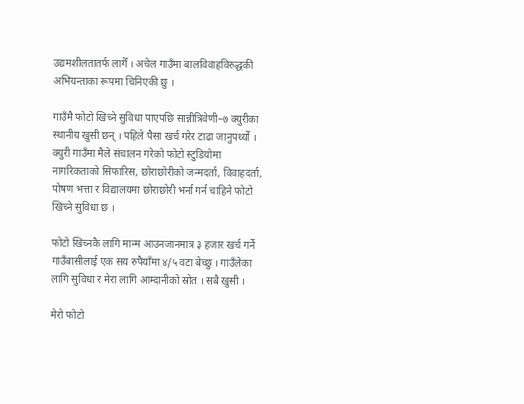उद्यमशीलतातर्फ लागेँ । अचेल गाउँमा बालविवाहविरुद्धकी अभियन्ताका रूपमा चिनिएकी छु ।

गाउँमै फोटो खिच्ने सुविधा पाएपछि सान्नीत्रिवेणी–७ क्युरीका स्थानीय खुसी छन् । पहिले पैसा खर्च गरेर टाढा जानुपर्थ्यो । क्युरी गाउँमा मैले संचालन गरेको फोटो स्टुडियोमा नागरिकताको सिफारिस, छोराछोरीको जन्मदर्ता, विवाहदर्ता, पोषण भत्ता र विद्यालयमा छोराछोरी भर्ना गर्न चाहिने फोटो खिच्ने सुविधा छ ।

फोटो खिच्नकै लागि मान्म आउनजानमात्र ३ हजार खर्च गर्ने गाउँबासीलाई एक सय रुपैयाँमा ४/५ वटा बेच्छु । गाउँलेका लागि सुविधा र मेरा लागि आम्दानीको स्रोत । सबै खुसी ।

मेरो फोटो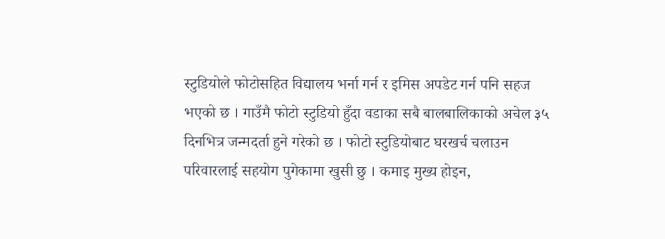स्टुडियोले फोटोसहित विद्यालय भर्ना गर्न र इमिस अपडेट गर्न पनि सहज भएको छ । गाउँमै फोटो स्टुडियो हुँदा वडाका सबै बालबालिकाको अचेल ३५ दिनभित्र जन्मदर्ता हुने गरेको छ । फोटो स्टुडियोबाट घरखर्च चलाउन परिवारलाई सहयोग पुगेकामा खुसी छु । कमाइ मुख्य होइन,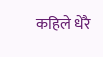कहिले धेरै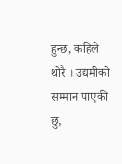हुन्छ, कहिले थोरै । उद्यमीको सम्मान पाएकी छु,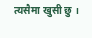त्यसैमा खुसी छु ।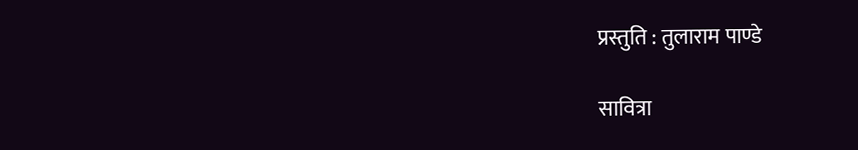प्रस्तुति : तुलाराम पाण्डे

सावित्रा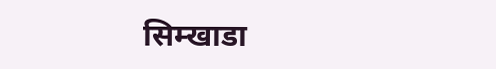सिम्खाडा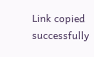Link copied successfully